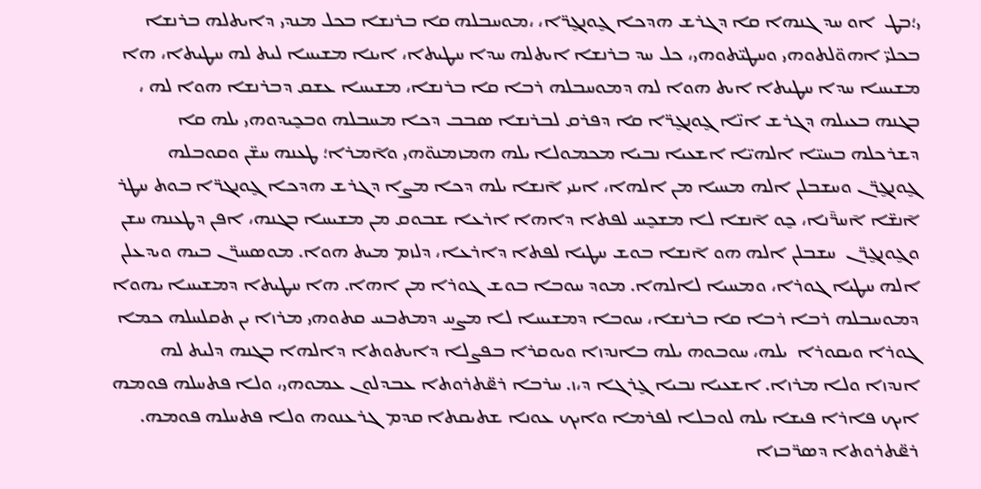ܝ؛ܒܛ  ܐܘ ܚܕ ܓܢܗܐ ܩܐ ܕܓܪܫ ܗܕܟܐ ܓ̮ܘܢܓ̮ܪ̈ܐ، ،ܡܘܚܒܠܗ ܩܐ ܒܪܢܫܐ ܒܟܠ ܡܢܕܝ ܕܐܝܬܠܗ ܒܪܢܫܐ ܒܟܠܝ̈ ܐܗܘ̈ܠܬܘܗܝ ܘܚܛܝ̈ܬܘܗܝ، ܟܠ ܚܕ ܒܪܢܫܐ ܐܝܬܠܗ ܚܕܐ ܚܛܝܬܐ، ܐܝܢܐ ܡܫܝܚܐ ܠܝܬ ܠܗ ܚܛܝܬܐ، ܗܐ ܡܫܝܚܐ ܚܕܐ ܚܛܝܬܐ ܐܝܬ ܗܘܐ ܠܗ ܕܡܘܚܒܠܗ ܪܒܐ ܩܐ ܒܪܢܫܐ، ܡܫܝܚܐ ܥܫܩ ܕܒܪܢܫܐ ܗܘܐ ܠܗ ، ܒܓܢܗ ܒܥܝܠܗ ܕܓܪܫ ܐܢ̈ܐ ܓ̮ܘܢܓ̮ܪ̈ܐ ܩܐ ܕܦܪܩ ܠܒܪܢܫܐ ܣܒܒ ܕܟܐ ܡܚܒܠܗ ܘܒܟ̮ܝܕܘܗܝ ܝܠܗ ܩܐ ܕܫܪܟܠܗ ܒܚܝ̈ܐ ܐܠܗܝ̈ܐ ܐܫܥܝܐ ܢܒܝܐ ܡܟܡܘܠܐ ܝܠܗ ܗܡܙܡܢܘ̈ܗܝ ܘܐ̄ܡܪܐ؛ ܛܥܢܗ ܚܫ̈ܢ ܘܩܘܒܠܗ ܓ̮ܘܢܓ̮ܪ̈ܢ ܘܚܫܒܠܢ ܐܠܗ ܡܚܝܐ ܡܢ ܐܠܗܐ، ܐܝܢܝ ܐ̄ܢܫܐ ܝܠܗ ܕܟܐ ܡܨܐ ܕܓܪܫ ܗܕܟܐ ܓ̮ܘܢܓܪ̈ܐ ܒܘܬ ܚܛܪ ܐ̄ܢܫ̈ܐ ܐ̄ܚܪ̈̄ܢܐ، ܟ̮ܘ ܐ̄ܢܫܐ ܠܐ ܡܫܟ̮ܚ ܠܦܬܐ ܕܐܗܐ ܐܪܥܐ ܫܒܘܩ ܡܢ ܡܫܝܚܐ ܒܓܢܗ، ܐܦܢ ܕܛܥܢܗ ܚܫܢ ܘܓ̮ܘܢܓ̮ܪ̈ܢ  ܚܫܒܠܢ ܐܠܗ ܗܘ ܐ̄ܢܫܐ ܒܘܫ ܚܛܝܐ ܠܦܬܐ ܕܐܪܥܐ، ܕܠܙܡ ܡܝܬ ܗܘܐ. ܡܘܣܚܪ̈ܢ ܒܝܗ ܘܝܕܥܠܢ ܐܠܗ ܚܛܝܐ ܓܘܪܐ، ܘܡܚܝܐ ܠܐܠܗܐ. ܡܘܕ ܚܘܒܐ ܒܘܫ ܓܘܪܐ ܡܢ ܐܗܐ. ܗܐ ܚܛܝܬܐ ܕܡܫܝܚܐ ܝܗܘܐ ܕܡܘܚܒܠܗ ܪܒܐ ܪܒܐ ܩܐ ܒܪܢܫܐ، ܚܘܒܐ ܕܡܫܝܚܐ ܠܐ ܡܨܚ ܕܡܬܒܚ ܩܬܘܗܝ ܡܪܙܐ ܝܢ ܬܩܠܚܠܗ ܟܡܐ ܓܘܪܐ ܘܝܩܘܪܐ  ܝܠܗ، ܚܘܒܘܗ ܝܠܗ ܒܐܢܕܙܐ ܘܝܘܩܪܐ ܒܦܨܠܐ ܕܐܝܬܘܬܐ ܕܐܠܗܐ ܒܓܢܗ ܕܠܝܬ ܠܗ ܐܢܕܙܐ ܘܠܐ ܡܪܙܐ. ܐܫܥܝܐ ܢܒܝܐ ܓ̮ܪܓܐ ܕ،ܙ. ܚܪܒܐ ܪܧܬܪܘܬܐ ܥܒܕܠܘܢ ܥܡܘܗܝ، ܘܠܐ ܦܬܚܠܗ ܦܘܡܗ ܐܝܟ ܦܐܪܐ ܦܝܫܐ ܝܠܗ ܠܘܒܠܐ ܠܦܪܡܐ ܘܐܝܟ ܥܘܢܐ ܫܬܝܩܬܐ ܩܕܡ ܓܪܥܢܘܗ ܘܠܐ ܦܬܚܠܗ ܦܘܡܗ. ܪܧܬܪܘܬܐ ܕܣܪ̈ܒܙܐ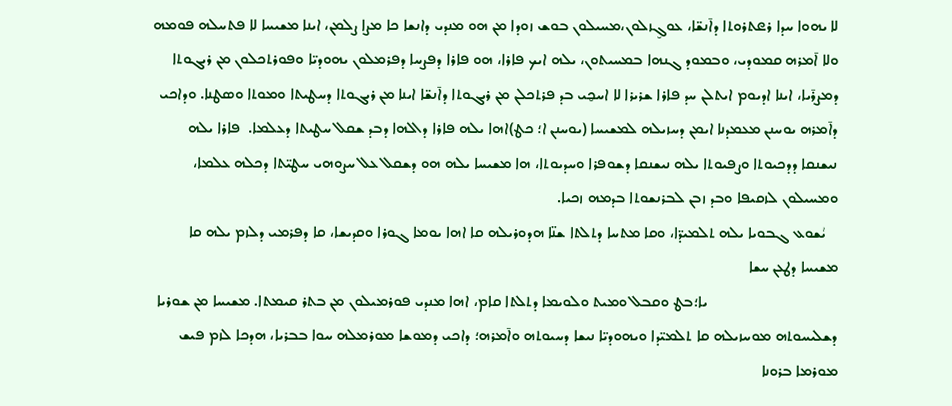ܠܐ ܝܗܘܐ ܚܕܐ ܪܧܬܪܘܬܐ ܕܐ̄ܢܫ̈ܐ، ܥܘܓ̮ܙܠܘܢ،ܡܚܝܠܘܢ ܒܘܫ ܙܘܕܐ ܡܢ ܗܘ ܡܢܕܝ ܕܐܢܫܐ ܟܐ ܡܨܐ ܨܠܡܢ، ܐܝܢܐ ܡܫܝܚܐ ܠܐ ܦܬܚܠܗ ܦܘܡܗ ܘܠܐ ܐ̄ܡܪܗ ܩܡܘܕܝ، ܘܒܡܘܕ ܓܢܗܐ ܒܡܚܝܬܘܢ، ܝܠܗ ܐܝܟ ܦܐܪܐ، ܗܘ ܦܐܪܐ ܕܦܨܚܐ ܕܦܪܡܠܘܢ ܝܗܘܕܝ̈ܐ ܘܦܘܪܬܟܠܘܢ ܡܢ ܪܝܓܘܬܐ ܕܡܨܪ̄ܝܐ، ܐܝܢܐ ܐܕܝܘܡ ܐܝܬܠܢ ܚܕ ܦܐܪܐ ܫܪܝܪܐ ܠܐ ܐܚܟ̮ܝ ܒܕ ܦܪܬܟܠܢ ܡܢ ܪܝܓܘܬܐ ܕܐ̄ܢܫ̈ܐ ܐܝܢܐ ܡܢ ܪܝܓܘܬܐ ܕܚܛܝܬܐ ܘܡܘܬܐ ܘܣܛܢܐ. ܘܕܐܟܝ ܕܐ̄ܡܪܗ ܝܘܚܢܢ ܡܥܡܕܢܐ ܐܝܡܢ ܕܚܙܝܠܗ ܠܡܫܝܚܐ (ܝܘܚܢܢ ܐ؛ ܟܛ)ܐܗܐ ܝܠܗ ܦܐܪܐ ܕܐܠܗܐ ܕܒܕ ܫܩܠ ܚܛܝܬܐ ܕܥܠܡܐ.  ܦܐܪܐ ܝܠܗ ܢܝܫܢܩܐ ܕܕܟܝܘܬܐ ܘܨܦܝܘܬܐ ܝܠܗ ܢܝܫܢܩܐ ܕܫܘܦܪܐ ܘܚܕܝܘܬܐ، ܗܐ ܡܫܝܚܐ ܝܠܗ ܗܘ ܕܫܩܠ ܥܠ ܚܨܘܗܝ ܚܛܝ̈ܬܐ ܕܟܠܗ ܥܠܡܐ، ܘܡܚܝܠܘܢ ܠܙܩܝܦܐ ܘܒܕ ܙܒܢ ܠܒܪܢܫܘܬܐ ܒܕܡܗ ܙܟܝܐ.
   ܝܑܫܘܥ ܓܒܘܝܐ ܝܠܗ ܬܠܡܝܕ̈ܐ، ܘܩܐ ܡܬܚܐ ܕܬܠܬܐ ܫܢ̈ܐ ܗܕܘܪܝܠܗ ܩܐ ܐܗܐ ܝܘܡܐ ܓܘܪܐ ܘܩܕܝܫܐ، ܩܐ ܕܦܪܡܝ ܕܠܙܡ ܝܠܗ ܩܐ ܡܫܝܚܐ ܕܛܥܢ ܚܫܐ
                                  ܝܐ؛ܒܛ ܘܩܒܠ ܘܡܝܬ ܘܠܘܝܡܐ ܕܬܠܬܐ ܩܐܡ، ܐܗܐ ܡܢܕܝ ܦܘܪܡܝܠܘܢ ܡܢ ܒܬܪ ܩܝܡܬܐ. ܡܫܝܚܐ ܡܢ ܫܘܪܝܐ ܕܫܠܝܚܘܬܗ ܡܘܚܙܝܠܗ ܩܐ ܬܠܡܝ̈ܕܐ ܘܝܗܘܕܝ̈ܐ ܢܝܫܐ ܕܚܝܘܬܗ ܘܐ̄ܡܪܗ؛ ܕܐܟܝ ܕܡܘܫܐ ܡܘܪܡܠܗ ܚܘܐ ܒܒܪܝܐ، ܗܕܟܐ ܠܙܡ ܦܝܫ ܡܘܪܡܐ ܒܪܘܢܐ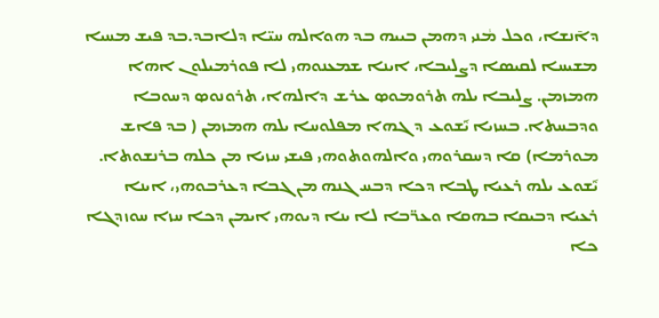ܕܐ̄ܢܫܐ، ܘܟܠ ܡܵܢܝ ܕܗܡܢ ܒܝܝܗ ܒܕ ܗܘܐܠܗ ܚܝ̈ܐ ܕܠܐܒܕ.ܒܕ ܦܝܫ ܡܚܝܐ ܡܫܝܚܐ ܠܩܝܣܐ ܕܨܠܝܒܐ، ܐܝܢܐ ܫܡܥܢܘܗܝ ܠܐ ܦܘܪܡܝܠܘܢ ܐܗܐ ܗܡܙܡܢ. ܨܠܝܒܐ ܝܠܗ ܬܪܘܡܘܤ ܥܪܫ ܕܐܠܗܐ، ܬܪܘܢܘܤ ܕܚܘܒܐ ܘܕܒܚܬܐ. ܒܚܙܝܐ ܝܑܫܘܥ ܕ ܓܗܐ ܡܦܠܘܚܐ ܝܠܗ ܗܡܙܡܢ ( ܒܕ ܦܐܫ ܡܘܪܡܐ) ܩܐ ܕܚܩܪܘܗܝ ܘܐܠܗܘܬܘܗܝ ܦܝܫܝ ܚܙܝܐ ܡܢ ܟܠܗ ܒܪܢܫܘܬܐ. ܝܑܫܘܥ ܝܠܗ ܪܥܝܐ ܛܒܐ ܕܟܐ ܕܒܚ ܓܢܗ ܡܢ ܓܒܐ ܕܥܪܒܘܗܝ، ܐܝܢܐ ܪܥܝܐ ܕܒܝܩܐ ܒܗܩܐ ܘܥܪ̈ܒܐ ܠܐ ܝܢܐ ܕܝܘܗܝ ܐܝܡܢ ܕܟܐ ܚܙܐ ܚܘܙܕܓܐ ܟܐ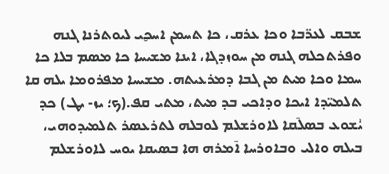ܫܒܩ ܠܥܪ̈ܒܐ ܘܟܐ ܥܪܩ، ܟܐ ܬܚܡܢ ܐܚܟ̮ܝ ܠܝܘܬܪܢܐ ܓܢܗ ܘܦܪܬܟܠܗ ܓܢܗ ܡܢ ܚܘܙܕܓܐ، ܐܝܢܐ ܡܫܝܚܐ ܟܐ ܡܣܡ ܒܠܐ ܟܐ ܚܡܐ ܘܟܐ ܡܝܬ ܡܢ ܓܒܐ ܕܡܪܥܝܬܗ. ܡܫܝܚܐ ܡܦܪܘܡܐ ܝܠܗ ܩܐ ܬܠܡܝ̈ܕܐ ܐܝܟܐ ܘܕܐܟܝ ܒܕ ܡܝܬ، ܡܬܝ ܩܦ.(ܟ؛ ܝܙ- ܝܛ) ܟܕ ܝܑܫܘܥ ܒܣܠ̄ܩܐ ܠܐܘܪܫܠܡ ܠܘܒܠܗ ܠܬܪܥܣܪ ܬܠܡܝܕܘܗܝ، ܒܝܠܗ ܘܐܠܝ ܘܒܐܘܪܚܐ ܐ̄ܡܪܗ ܗܐ ܒܣܝܩܐ ܝܘܚ ܠܐܘܪܫܠܡ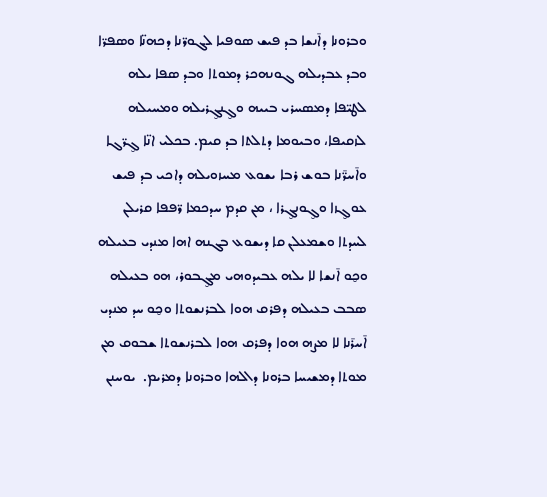ܘܒܪܘܢܐ ܕܐ̄ܢܫܐ ܒܕ ܦܝܫ ܣܘܦܝܐ ܠܓܘܪ̈ܢܐ ܕܟܗܢ̈ܐ ܘܣܦܪ̈ܐ ܘܒܕ ܥܒܕܝܠܗ ܓܘܢܗܟܪ ܕܡܘܬܐ ܘܒܕ ܣܦܐ ܝܠܗ ܠܛܝ̈ܦܐ ܕܡܣܚܪܝ ܒܝܝܗ ܘܓ̮ܢܓ̮ܪܝܠܗ ܘܡܚܝܠܗ ܠܙܩܝܦܐ، ܘܒܝܘܡܐ ܕܬܠܬܐ ܒܕ ܩܝܡ. ܒܟܠܝ ܐܢ̈ܐ ܓ̮ܪ̈ܓܐ ܘܐ̄ܚܪ̈̄ܢܐ ܒܘܫ ܪܒܐ ܝܫܘܥ ܡܚܙܘܝܠܗ ܕܐܟܝ ܒܕ ܦܝܫ ܥܘܓ̮ܙܐ ܘܓ̮ܘܢܓ̮ܪܐ ، ܡܢ ܩܕܡ ܚܕܟܡܐ ܪ̈ܦܦܐ ܩܪܝܠܢ ܠܚܕܬܐ ܘܫܡܥܠܢ ܩܐ ܕܝܫܘܥ ܒܓܢܗ ܐܗܐ ܡܢܕܝ ܒܥܝܠܗ ܘܟ̮ܘ ܐ̄ܢܫܐ ܠܐ ܝܠܗ ܥܒܝܕܘܗܝ ܡܓ̮ܒܘܪ، ܗܘ ܒܥܝܠܗ ܣܒܒ ܒܥܝܠܗ ܕܦܪܩ ܗܘܐ ܠܒܪܢܫܘܬܐ ܘܟ̮ܘ ܚܕ ܡܢܕܝ ܐ̄ܚܪ̄ܢܐ ܠܐ ܡܨܗ ܗܘܐ ܕܦܪܩ ܗܘܐ ܠܒܪܢܫܘܬܐ ܫܒܘܩ ܡܢ ܡܘܬܐ ܕܡܫܝܚܐ ܒܪܘܢܐ ܕܐܠܗܐ ܘܒܪܘܢܐ ܕܡܪܝܡ.  ܝܘܚܢܢ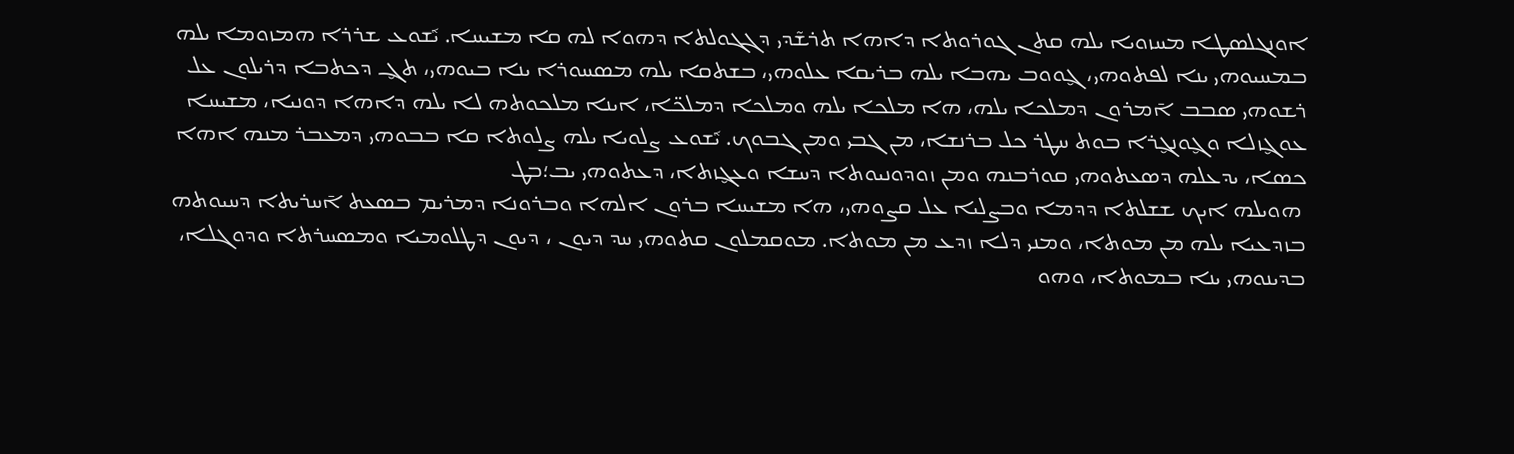ܐܘܢܓܠܣܛܐ ܡܚܙܘܝܐ ܝܠܗ ܩܬܢ ܓܘܪܘܬܐ ܕܐܗܐ ܬܪܫ̃ܕܝ ܕܓܓܘܠܬܐ ܕܗܘܐ ܠܗ ܩܐ ܡܫܝܚܐ. ܝܑܫܘܥ ܫܪܪܐ ܗܡܙܘܡܐ ܝܠܗ ܒܡܚܝܘܗܝ ܝܢܐ ܠܦܬܘܗܝ، ܓ̮ܘܘܒ ܝܗܒܐ ܝܠܗ ܒܪܝܩܐ ܥܠܘܗܝ، ܒܫܬܩܐ ܝܠܗ ܡܣܚܘܪܐ ܝܢܐ ܒܝܘܗܝ، ܬܓ̮ ܕܟܬܒܐ ܕܪܝܠܘܢ ܥܠ ܪܫܘܗܝ ܣܒܒ ܐ̄ܡܪܘܢ ܕܡܠܟܐ ܝܠܗ، ܗܐ ܡܠܟܐ ܝܠܗ ܘܡܠܟܐ ܕܡܠܟ̈ܐ، ܐܝܢܐ ܡܠܟܘܬܗ ܠܐ ܝܠܗ ܕܐܗܐ ܕܘܢܝܐ، ܡܫܝܚܐ ܥܘܓ̮ܙܠܐ ܘܓ̮ܘܢܓ̮ܪܐ ܒܘܬ ܚܛܪ ܟܠ ܒܪܢܫܐ، ܡܢ ܓܒܝ ܘܡܢ ܓܒܘܟ. ܝܑܫܘܥ ܨܠܘܝܐ ܝܠܗ ܨܠܘܬܐ ܩܐ ܒܒܘܗܝ ܕܡܥܒܪ ܡܢܗ ܐܗܐ                         ܟܣܐ، ܝܕܥܠܗ ܕܣܥܬܘܗܝ ܩܘܪܒܢܗ ܘܡܢ ܙܘܕܘܢܝܘܬܐ ܕܚܫܐ ܘܥܓ̮ܙܬܐ، ܕܥܬܘܗܝ ܝܒ؛ܒܛ
 ܗܘܝܠܗ ܐܝܟ ܫܫܠܬܐ ܕܕܡܐ ܘܒܨܠܝܐ ܥܠ ܩܨܘܗܝ، ܗܐ ܡܫܝܚܐ ܒܪܘܢ ܐܠܗܐ ܘܒܪܘܢܐ ܕܡܪܝܡ ܒܣܥܬ ܐ̄ܚܪܝܬܐ ܕܚܝܘܬܗ ܒܙܕܥܝܐ ܝܠܗ ܡܢ ܡܘܬܐ، ܘܡܢܝ ܕܠܐ ܙܕܥ ܡܢ ܡܘܬܐ. ܡܘܩܡܠܘܢ ܩܬܘܗܝ ܚܕ ܕܝܘܢ ، ܕܝܘܢ ܕܛܠܘܡܝܐ ܘܡܣܚܪܬܐ ܘܕܘܓܠܐ، ܒܕܝܢܘܗܝ ܝܢܐ ܒܡܘܬܐ، ܘܗܘ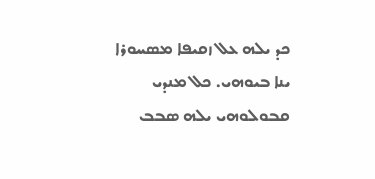ܟܕ ܝܠܗ ܥܠ ܙܩܝܦܐ ܡܣܚܘܪܐ ܝܢܐ ܒܝܘܗܝ. ܟܠ ܡܢܕܝ ܩܒܘܠܘܗܝ ܝܠܗ ܣܒܒ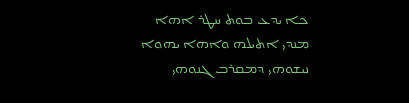ܟܐ ܝܕܥ ܒܘܬ ܚܛܪ ܐܗܐ ܡܢܕܝ ܐܬܝܠܗ ܘܐܗܐ ܝܗܘܐ ܢܝܫܘܗܝ ܕܡܩܪܒ ܓܢܘܗܝ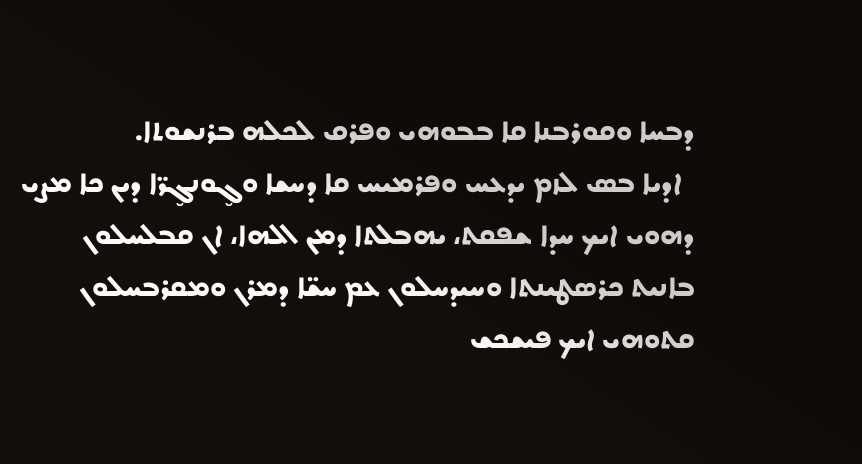ܕܒܚܐ ܘܩܘܪܒܢܐ ܩܐ ܒܒܘܗܝ ܘܦܪܩ ܠܟܠܗ ܒܪܢܫܘܬܐ.
  ܐܕܝܐ ܒܣ ܠܙܡ ܝܕܥܚ ܘܦܪܡܝܚ ܩܐ ܕܚܫܐ ܘܓ̮ܘܢܓ̮ܪ̈ܐ ܕܝܢ ܟܐ ܡܨܝ ܕܗܘܝ ܐܝܟ ܚܕܐ ܫܦܩܬ، ܝܗܒܠܬܐ ܕܡܢ ܐܠܗܐ، ܐܢ ܩܒܠܚܠܘܢ ܒܐܢܝܬ ܟܪܣܛܝܢܬܐ ܘܚܝܕܚܠܘܢ ܥܡ ܚܫ̈ܐ ܕܡܪܢ ܘܡܩܪܒܚܠܘܢ ܩܬܘܗܝ ܐܝܟ ܦܝܫܟܫ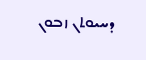ܕܚܝܘܬܢ ܙܒܘܢ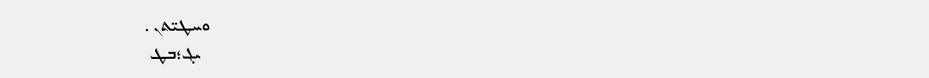ܘܚܛܝ̈ܬܢ .
  ܝܓ؛ܒܛ